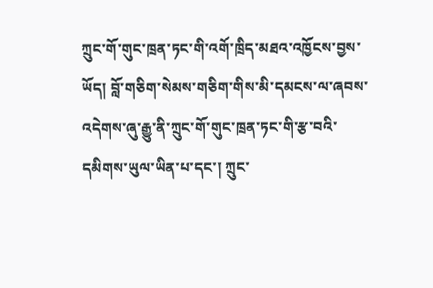ཀྲུང་གོ་གུང་ཁྲན་ཏང་གི་འགོ་ཁྲིད་མཐའ་འཁྱོངས་བྱས་ཡོད། བློ་གཅིག་སེམས་གཅིག་གིས་མི་དམངས་ལ་ཞབས་འདེགས་ཞུ་རྒྱུ་ནི་ཀྲུང་གོ་གུང་ཁྲན་ཏང་གི་རྩ་བའི་དམིགས་ཡུལ་ཡིན་པ་དང་། ཀྲུང་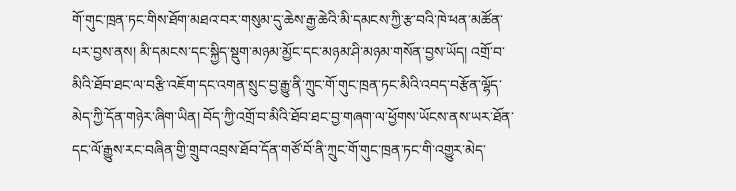གོ་གུང་ཁྲན་ཏང་གིས་ཐོག་མཐའ་བར་གསུམ་དུ་ཆེས་རྒྱ་ཆེའི་མི་དམངས་ཀྱི་རྩ་བའི་ཁེ་ཕན་མཚོན་པར་བྱས་ནས། མི་དམངས་དང་སྐྱིད་སྡུག་མཉམ་མྱོང་དང་མཉམ་ཤི་མཉམ་གསོན་བྱས་ཡོད། འགྲོ་བ་མིའི་ཐོབ་ཐང་ལ་བརྩི་འཇོག་དང་འགན་སྲུང་བྱ་རྒྱུ་ནི་ཀྲུང་གོ་གུང་ཁྲན་ཏང་མིའི་འབད་བརྩོན་ལྷོད་མེད་ཀྱི་དོན་གཉེར་ཞིག་ཡིན། བོད་ཀྱི་འགྲོ་བ་མིའི་ཐོབ་ཐང་བྱ་གཞག་ལ་ཕྱོགས་ཡོངས་ནས་ཡར་ཐོན་དང་ལོ་རྒྱུས་རང་བཞིན་གྱི་གྲུབ་འབྲས་ཐོབ་དོན་གཙོ་བོ་ནི་ཀྲུང་གོ་གུང་ཁྲན་ཏང་གི་འགྱུར་མེད་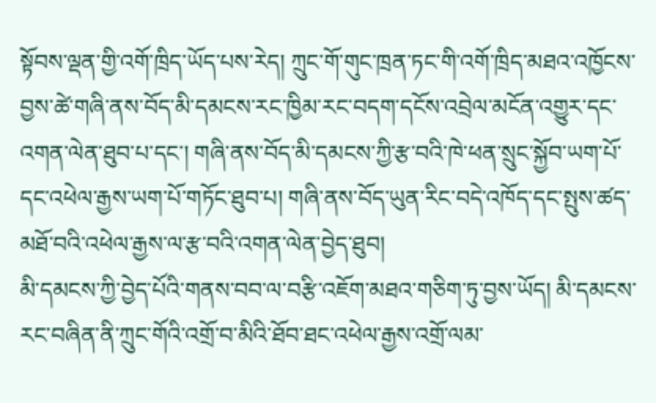སྟོབས་ལྡན་གྱི་འགོ་ཁྲིད་ཡོད་པས་རེད། ཀྲུང་གོ་གུང་ཁྲན་ཏང་གི་འགོ་ཁྲིད་མཐའ་འཁྱོངས་བྱས་ཚེ་གཞི་ནས་བོད་མི་དམངས་རང་ཁྱིམ་རང་བདག་དངོས་འབྲེལ་མངོན་འགྱུར་དང་འགན་ལེན་ཐུབ་པ་དང་། གཞི་ནས་བོད་མི་དམངས་ཀྱི་རྩ་བའི་ཁེ་ཕན་སྲུང་སྐྱོབ་ཡག་པོ་དང་འཕེལ་རྒྱས་ཡག་པོ་གཏོང་ཐུབ་པ། གཞི་ནས་བོད་ཡུན་རིང་བདེ་འཁོད་དང་སྤུས་ཚད་མཐོ་བའི་འཕེལ་རྒྱས་ལ་རྩ་བའི་འགན་ལེན་བྱེད་ཐུབ།
མི་དམངས་ཀྱི་བྱེད་པོའི་གནས་བབ་ལ་བརྩི་འཇོག་མཐའ་གཅིག་ཏུ་བྱས་ཡོད། མི་དམངས་རང་བཞིན་ནི་ཀྲུང་གོའི་འགྲོ་བ་མིའི་ཐོབ་ཐང་འཕེལ་རྒྱས་འགྲོ་ལམ་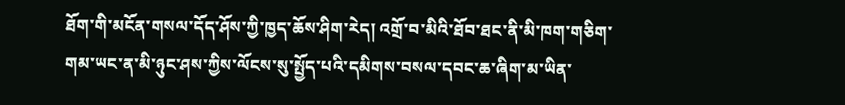ཐོག་གི་མངོན་གསལ་དོད་ཤོས་ཀྱི་ཁྱད་ཆོས་ཤིག་རེད། འགྲོ་བ་མིའི་ཐོབ་ཐང་ནི་མི་ཁག་གཅིག་གམ་ཡང་ན་མི་ཉུང་ཤས་ཀྱིས་ལོངས་སུ་སྤྱོད་པའི་དམིགས་བསལ་དབང་ཆ་ཞིག་མ་ཡིན་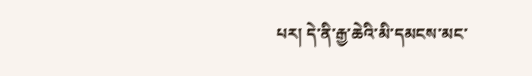པར། དེ་ནི་རྒྱ་ཆེའི་མི་དམངས་མང་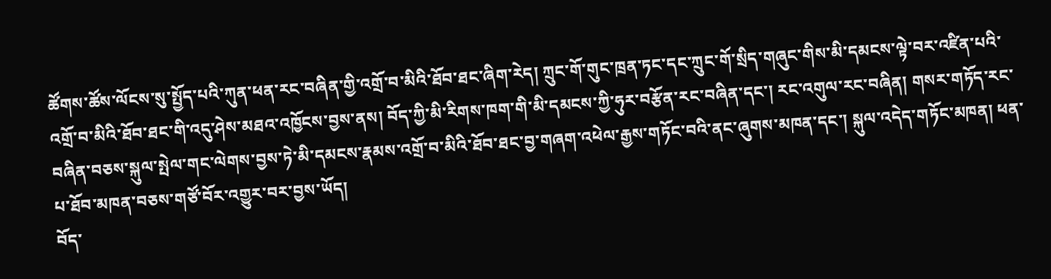ཚོགས་ཚོས་ལོངས་སུ་སྤྱོད་པའི་ཀུན་ཕན་རང་བཞིན་གྱི་འགྲོ་བ་མིའི་ཐོབ་ཐང་ཞིག་རེད། ཀྲུང་གོ་གུང་ཁྲན་ཏང་དང་ཀྲུང་གོ་སྲིད་གཞུང་གིས་མི་དམངས་ལྟེ་བར་འཛིན་པའི་འགྲོ་བ་མིའི་ཐོབ་ཐང་གི་འདུ་ཤེས་མཐའ་འཁྱོངས་བྱས་ནས། བོད་ཀྱི་མི་རིགས་ཁག་གི་མི་དམངས་ཀྱི་ཧུར་བརྩོན་རང་བཞིན་དང་། རང་འགུལ་རང་བཞིན། གསར་གཏོད་རང་བཞིན་བཅས་སྐུལ་སྤེལ་གང་ལེགས་བྱས་ཏེ་མི་དམངས་རྣམས་འགྲོ་བ་མིའི་ཐོབ་ཐང་བྱ་གཞག་འཕེལ་རྒྱས་གཏོང་བའི་ནང་ཞུགས་མཁན་དང་། སྐུལ་འདེད་གཏོང་མཁན། ཕན་པ་ཐོབ་མཁན་བཅས་གཙོ་བོར་འགྱུར་བར་བྱས་ཡོད།
བོད་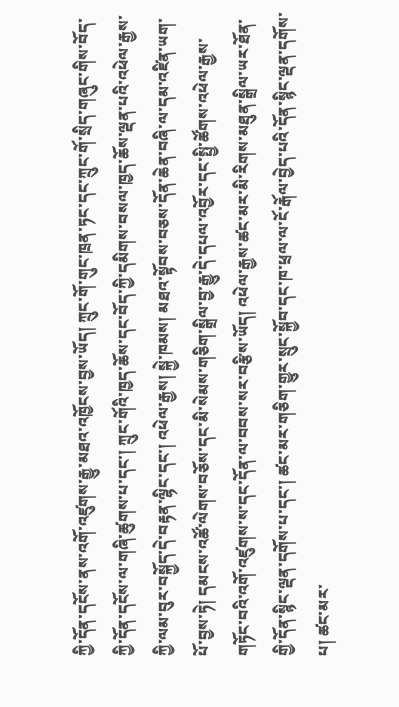ཀྱི་དོན་དངོས་ནས་འགོ་འཛུགས་རྒྱུ་མཐའ་འཁྱོངས་བྱས་ཡོད། ཀྲུང་གོ་གུང་ཁྲན་ཏང་དང་ཀྲུང་གོ་སྲིད་གཞུང་གིས་བོད་ཀྱི་དོན་དངོས་ལ་གཞི་ཚུགས་པ་དང་། ཀྲུང་གོའི་ཁྱད་ཆོས་དང་བོད་ཀྱི་དམིགས་བསལ་ཁྱད་ཆོས་ལྡན་པའི་འཕེལ་རྒྱས་ཀྱི་ལམ་བུར་བསྐྱོད་དེ་བརྟན་ལྷིང་དང་། འཕེལ་རྒྱས། སྐྱེ་ཁམས། མཐའ་སྟོབས་བཅས་དོན་ཆེན་བཞི་ལ་དམ་འཛིན་ཡག་པོ་བྱས་ཏེ། དམངས་འཚོ་ལེགས་བཅོས་དང་མི་སེམས་གཅིག་སྒྲིལ་བྱ་རྒྱུ་དེ་དཔལ་འབྱོར་དང་སྤྱི་ཚོགས་འཕེལ་རྒྱས་གཏོང་བའི་འགོ་འཛུགས་ས་དང་དོན་ལ་བབས་སར་བརྩིས་ཡོད། འཕེལ་རྒྱས་ཚང་མར་མི་རིགས་མཐུན་སྒྲིལ་ཡར་ཐོན་གྱི་དོན་སྙིང་ལྡན་དགོས་པ་དང་། ཚང་མར་གཅིག་གྱུར་སྲུང་སྐྱོབ་དང་ཁ་ཕྲལ་ལ་ངོ་རྒོལ་བྱེད་པའི་དོན་སྙིང་ལྡན་དགོས་པ། ཚང་མར་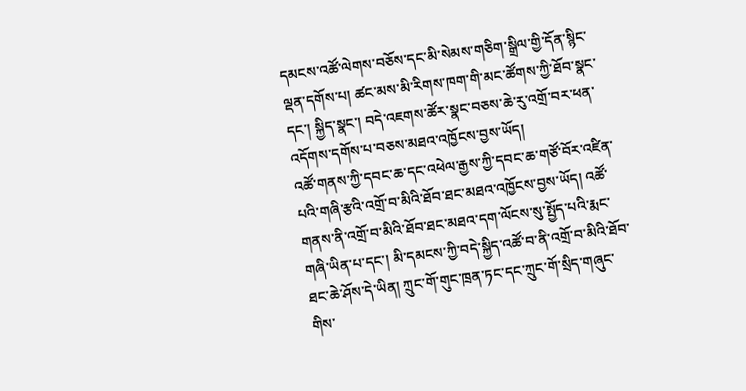དམངས་འཚོ་ལེགས་བཅོས་དང་མི་སེམས་གཅིག་སྒྲིལ་གྱི་དོན་སྙིང་ལྡན་དགོས་པ། ཚང་མས་མི་རིགས་ཁག་གི་མང་ཚོགས་ཀྱི་ཐོབ་སྣང་དང་། སྐྱིད་སྣང་། བདེ་འཇགས་ཚོར་སྣང་བཅས་ཆེ་རུ་འགྲོ་བར་ཕན་འདོགས་དགོས་པ་བཅས་མཐའ་འཁྱོངས་བྱས་ཡོད།
འཚོ་གནས་ཀྱི་དབང་ཆ་དང་འཕེལ་རྒྱས་ཀྱི་དབང་ཆ་གཙོ་བོར་འཛིན་པའི་གཞི་རྩའི་འགྲོ་བ་མིའི་ཐོབ་ཐང་མཐའ་འཁྱོངས་བྱས་ཡོད། འཚོ་གནས་ནི་འགྲོ་བ་མིའི་ཐོབ་ཐང་མཐའ་དག་ལོངས་སུ་སྤྱོད་པའི་རྨང་གཞི་ཡིན་པ་དང་། མི་དམངས་ཀྱི་བདེ་སྐྱིད་འཚོ་བ་ནི་འགྲོ་བ་མིའི་ཐོབ་ཐང་ཆེ་ཤོས་དེ་ཡིན། ཀྲུང་གོ་གུང་ཁྲན་ཏང་དང་ཀྲུང་གོ་སྲིད་གཞུང་གིས་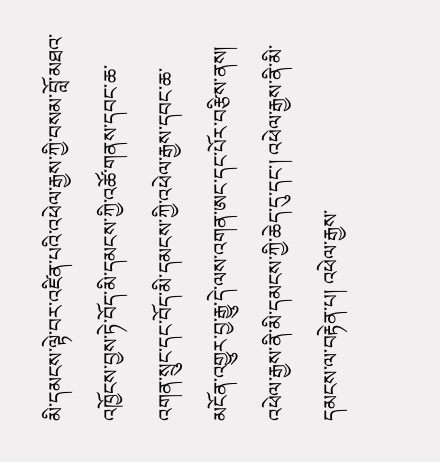མི་དམངས་ལྟེ་བར་འཛིན་པའི་འཕེལ་རྒྱས་ཀྱི་བསམ་བློ་མཐའ་འཁྱོངས་བྱས་ཏེ་བོད་མི་དམངས་ཀྱི་འཚོ་གནས་དབང་ཆ་འགན་སྲུང་དང་བོད་མི་དམངས་ཀྱི་འཕེལ་རྒྱས་དབང་ཆ་མངོན་འགྱུར་བྱ་རྒྱུ་དེ་ལས་འགན་ཨང་དང་པོར་བརྩིས་ནས། འཕེལ་རྒྱས་ནི་མི་དམངས་ཀྱི་ཆེད་དུ་དང་། འཕེལ་རྒྱས་ནི་མི་དམངས་ལ་བརྟེན་པ། འཕེལ་རྒྱས་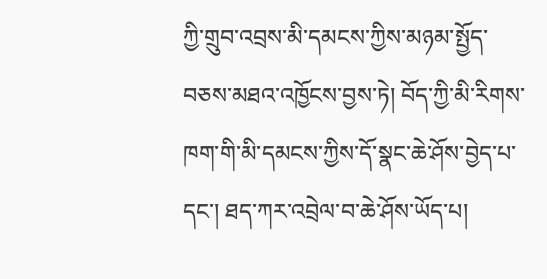ཀྱི་གྲུབ་འབྲས་མི་དམངས་ཀྱིས་མཉམ་སྤྱོད་བཅས་མཐའ་འཁྱོངས་བྱས་ཏེ། བོད་ཀྱི་མི་རིགས་ཁག་གི་མི་དམངས་ཀྱིས་དོ་སྣང་ཆེ་ཤོས་བྱེད་པ་དང་། ཐད་ཀར་འབྲེལ་བ་ཆེ་ཤོས་ཡོད་པ།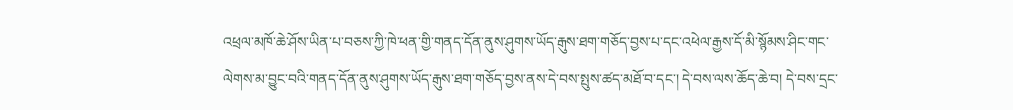འཕྲལ་མཁོ་ཆེ་ཤོས་ཡིན་པ་བཅས་ཀྱི་ཁེ་ཕན་གྱི་གནད་དོན་ནུས་ཤུགས་ཡོད་རྒུས་ཐག་གཅོད་བྱས་པ་དང་འཕེལ་རྒྱས་དོ་མི་སྙོམས་ཤིང་གང་ལེགས་མ་བྱུང་བའི་གནད་དོན་ནུས་ཤུགས་ཡོད་རྒུས་ཐག་གཅོད་བྱས་ནས་དེ་བས་སྤུས་ཚད་མཐོ་བ་དང་། དེ་བས་ལས་ཆོད་ཆེ་བ། དེ་བས་དྲང་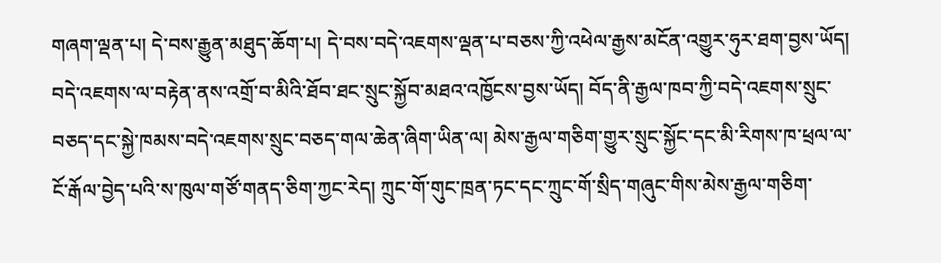གཞག་ལྡན་པ། དེ་བས་རྒྱུན་མཐུད་ཆོག་པ། དེ་བས་བདེ་འཇགས་ལྡན་པ་བཅས་ཀྱི་འཕེལ་རྒྱས་མངོན་འགྱུར་ཧུར་ཐག་བྱས་ཡོད།
བདེ་འཇགས་ལ་བརྟེན་ནས་འགྲོ་བ་མིའི་ཐོབ་ཐང་སྲུང་སྐྱོབ་མཐའ་འཁྱོངས་བྱས་ཡོད། བོད་ནི་རྒྱལ་ཁབ་ཀྱི་བདེ་འཇགས་སྲུང་བཅད་དང་སྐྱེ་ཁམས་བདེ་འཇགས་སྲུང་བཅད་གལ་ཆེན་ཞིག་ཡིན་ལ། མེས་རྒྱལ་གཅིག་གྱུར་སྲུང་སྐྱོང་དང་མི་རིགས་ཁ་ཕྲལ་ལ་ངོ་རྒོལ་བྱེད་པའི་ས་ཁུལ་གཙོ་གནད་ཅིག་ཀྱང་རེད། ཀྲུང་གོ་གུང་ཁྲན་ཏང་དང་ཀྲུང་གོ་སྲིད་གཞུང་གིས་མེས་རྒྱལ་གཅིག་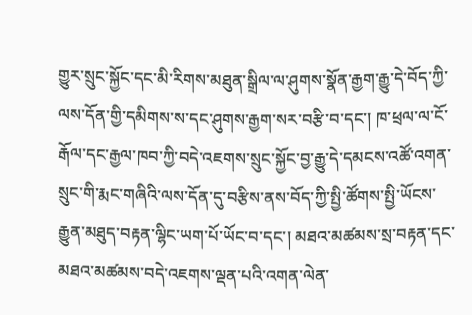གྱུར་སྲུང་སྐྱོང་དང་མི་རིགས་མཐུན་སྒྲིལ་ལ་ཤུགས་སྣོན་རྒྱག་རྒྱུ་དེ་བོད་ཀྱི་ལས་དོན་གྱི་དམིགས་ས་དང་ཤུགས་རྒྱག་སར་བརྩི་བ་དང་། ཁ་ཕྲལ་ལ་ངོ་རྒོལ་དང་རྒྱལ་ཁབ་ཀྱི་བདེ་འཇགས་སྲུང་སྐྱོང་བྱ་རྒྱུ་དེ་དམངས་འཚོ་འགན་སྲུང་གི་རྨང་གཞིའི་ལས་དོན་དུ་བརྩིས་ནས་བོད་ཀྱི་སྤྱི་ཚོགས་སྤྱི་ཡོངས་རྒྱུན་མཐུད་བརྟན་ལྷིང་ཡག་པོ་ཡོང་བ་དང་། མཐའ་མཚམས་སྲ་བརྟན་དང་མཐའ་མཚམས་བདེ་འཇགས་ལྡན་པའི་འགན་ལེན་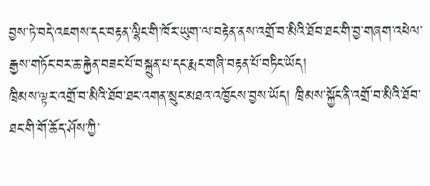བྱས་ཏེ་བདེ་འཇགས་དང་བརྟན་ལྷིང་གི་ཁོར་ཡུག་ལ་བརྟེན་ནས་འགྲོ་བ་མིའི་ཐོབ་ཐང་གི་བྱ་གཞག་འཕེལ་རྒྱས་གཏོང་བར་ཆ་རྐྱེན་བཟང་པོ་བསྐྲུན་པ་དང་རྨང་གཞི་བརྟན་པོ་བཏིང་ཡོད།
ཁྲིམས་ལྟར་འགྲོ་བ་མིའི་ཐོབ་ཐང་འགན་སྲུང་མཐའ་འཁྱོངས་བྱས་ཡོད། ཁྲིམས་སྐྱོང་ནི་འགྲོ་བ་མིའི་ཐོབ་ཐང་གི་གོ་ཆོད་ཤོས་ཀྱི་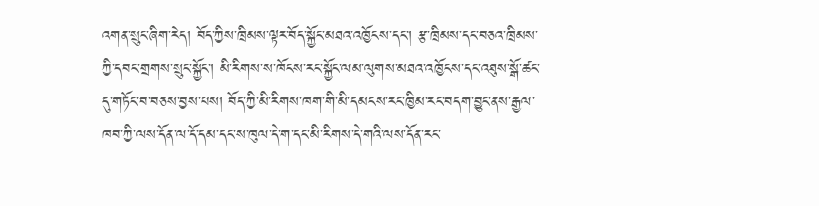འགན་སྲུང་ཞིག་རེད། བོད་ཀྱིས་ཁྲིམས་ལྟར་བོད་སྐྱོང་མཐའ་འཁྱོངས་དང་། རྩ་ཁྲིམས་དང་བཅའ་ཁྲིམས་ཀྱི་དབང་གྲགས་སྲུང་སྐྱོང་། མི་རིགས་ས་ཁོངས་རང་སྐྱོང་ལམ་ལུགས་མཐའ་འཁྱོངས་དང་འཐུས་སྒོ་ཚང་དུ་གཏོང་བ་བཅས་བྱས་པས། བོད་ཀྱི་མི་རིགས་ཁག་གི་མི་དམངས་རང་ཁྱིམ་རང་བདག་བྱུང་ནས་རྒྱལ་ཁབ་ཀྱི་ལས་དོན་ལ་དོ་དམ་དང་ས་ཁུལ་དེ་ག་དང་མི་རིགས་དེ་གའི་ལས་དོན་རང་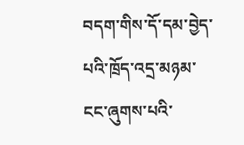བདག་གིས་དོ་དམ་བྱེད་པའི་ཁྲོད་འདྲ་མཉམ་ངང་ཞུགས་པའི་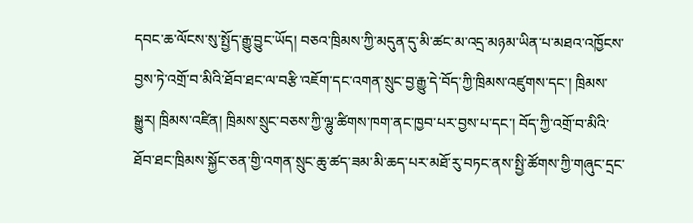དབང་ཆ་ལོངས་སུ་སྤྱོད་རྒྱུ་བྱུང་ཡོད། བཅའ་ཁྲིམས་ཀྱི་མདུན་དུ་མི་ཚང་མ་འདྲ་མཉམ་ཡིན་པ་མཐའ་འཁྱོངས་བྱས་ཏེ་འགྲོ་བ་མིའི་ཐོབ་ཐང་ལ་བརྩི་འཇོག་དང་འགན་སྲུང་བྱ་རྒྱུ་དེ་བོད་ཀྱི་ཁྲིམས་འཛུགས་དང་། ཁྲིམས་སྒྱུར། ཁྲིམས་འཛིན། ཁྲིམས་སྲུང་བཅས་ཀྱི་ལྷུ་ཚིགས་ཁག་ནང་ཁྱབ་པར་བྱས་པ་དང་། བོད་ཀྱི་འགྲོ་བ་མིའི་ཐོབ་ཐང་ཁྲིམས་སྐྱོང་ཅན་གྱི་འགན་སྲུང་ཆུ་ཚད་ཟམ་མི་ཆད་པར་མཐོ་རུ་བཏང་ནས་སྤྱི་ཚོགས་ཀྱི་གཞུང་དྲང་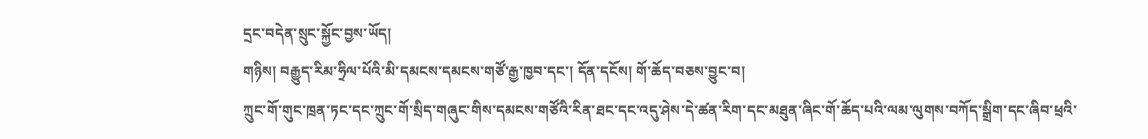དྲང་བདེན་སྲུང་སྐྱོང་བྱས་ཡོད།
གཉིས། བརྒྱུད་རིམ་ཧྲིལ་པོའི་མི་དམངས་དམངས་གཙོ་རྒྱ་ཁྱབ་དང་། དོན་དངོས། གོ་ཆོད་བཅས་བྱུང་བ།
ཀྲུང་གོ་གུང་ཁྲན་ཏང་དང་ཀྲུང་གོ་སྲིད་གཞུང་གིས་དམངས་གཙོའི་རིན་ཐང་དང་འདུ་ཤེས་དེ་ཚན་རིག་དང་མཐུན་ཞིང་གོ་ཆོད་པའི་ལམ་ལུགས་བཀོད་སྒྲིག་དང་ཞིབ་ཕྲའི་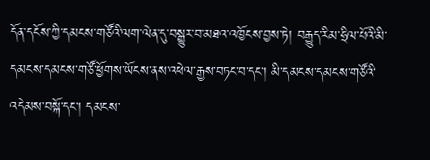དོན་དངོས་ཀྱི་དམངས་གཙོའི་ལག་ལེན་དུ་བསྒྱུར་བ་མཐའ་འཁྱོངས་བྱས་ཏེ། བརྒྱུད་རིམ་ཧྲིལ་པོའི་མི་དམངས་དམངས་གཙོ་ཕྱོགས་ཡོངས་ནས་འཕེལ་རྒྱས་བཏང་བ་དང་། མི་དམངས་དམངས་གཙོའི་འདེམས་བསྐོ་དང་། དམངས་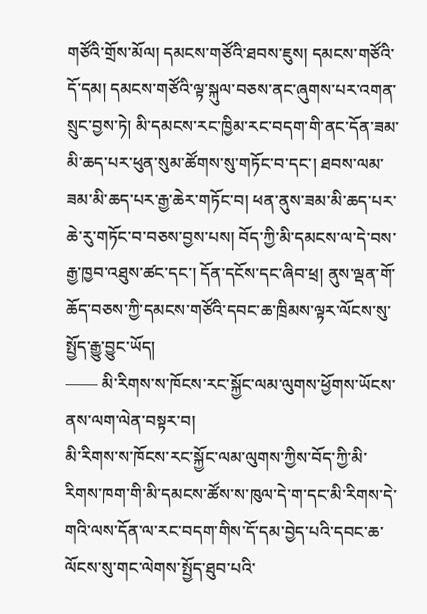གཙོའི་གྲོས་མོལ། དམངས་གཙོའི་ཐབས་ཇུས། དམངས་གཙོའི་དོ་དམ། དམངས་གཙོའི་ལྟ་སྐུལ་བཅས་ནང་ཞུགས་པར་འགན་སྲུང་བྱས་ཏེ། མི་དམངས་རང་ཁྱིམ་རང་བདག་གི་ནང་དོན་ཟམ་མི་ཆད་པར་ཕུན་སུམ་ཚོགས་སུ་གཏོང་བ་དང་། ཐབས་ལམ་ཟམ་མི་ཆད་པར་རྒྱ་ཆེར་གཏོང་བ། ཕན་ནུས་ཟམ་མི་ཆད་པར་ཆེ་རུ་གཏོང་བ་བཅས་བྱས་པས། བོད་ཀྱི་མི་དམངས་ལ་དེ་བས་རྒྱ་ཁྱབ་འཐུས་ཚང་དང་། དོན་དངོས་དང་ཞིབ་ཕྲ། ནུས་ལྡན་གོ་ཆོད་བཅས་ཀྱི་དམངས་གཙོའི་དབང་ཆ་ཁྲིམས་ལྟར་ལོངས་སུ་སྤྱོད་རྒྱུ་བྱུང་ཡོད།
—— མི་རིགས་ས་ཁོངས་རང་སྐྱོང་ལམ་ལུགས་ཕྱོགས་ཡོངས་ནས་ལག་ལེན་བསྟར་བ།
མི་རིགས་ས་ཁོངས་རང་སྐྱོང་ལམ་ལུགས་ཀྱིས་བོད་ཀྱི་མི་རིགས་ཁག་གི་མི་དམངས་ཚོས་ས་ཁུལ་དེ་ག་དང་མི་རིགས་དེ་གའི་ལས་དོན་ལ་རང་བདག་གིས་དོ་དམ་བྱེད་པའི་དབང་ཆ་ལོངས་སུ་གང་ལེགས་སྤྱོད་ཐུབ་པའི་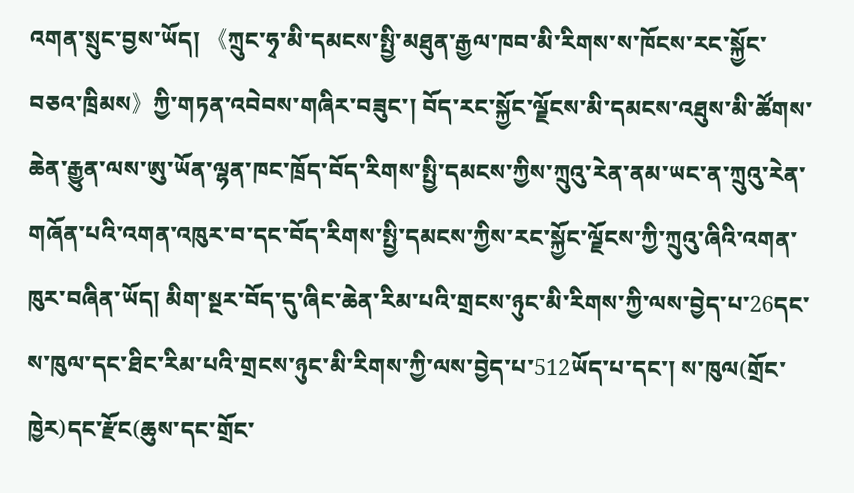འགན་སྲུང་བྱས་ཡོད། 《ཀྲུང་ཧྭ་མི་དམངས་སྤྱི་མཐུན་རྒྱལ་ཁབ་མི་རིགས་ས་ཁོངས་རང་སྐྱོང་བཅའ་ཁྲིམས》ཀྱི་གཏན་འབེབས་གཞིར་བཟུང་། བོད་རང་སྐྱོང་ལྗོངས་མི་དམངས་འཐུས་མི་ཚོགས་ཆེན་རྒྱུན་ལས་ཨུ་ཡོན་ལྷན་ཁང་ཁྲོད་བོད་རིགས་སྤྱི་དམངས་ཀྱིས་ཀྲུའུ་རེན་ནམ་ཡང་ན་ཀྲུའུ་རེན་གཞོན་པའི་འགན་འཁུར་བ་དང་བོད་རིགས་སྤྱི་དམངས་ཀྱིས་རང་སྐྱོང་ལྗོངས་ཀྱི་ཀྲུའུ་ཞིའི་འགན་ཁུར་བཞིན་ཡོད། མིག་སྔར་བོད་དུ་ཞིང་ཆེན་རིམ་པའི་གྲངས་ཉུང་མི་རིགས་ཀྱི་ལས་བྱེད་པ་26དང་ས་ཁུལ་དང་ཐིང་རིམ་པའི་གྲངས་ཉུང་མི་རིགས་ཀྱི་ལས་བྱེད་པ་512ཡོད་པ་དང་། ས་ཁུལ(གྲོང་ཁྱེར)དང་རྫོང(ཆུས་དང་གྲོང་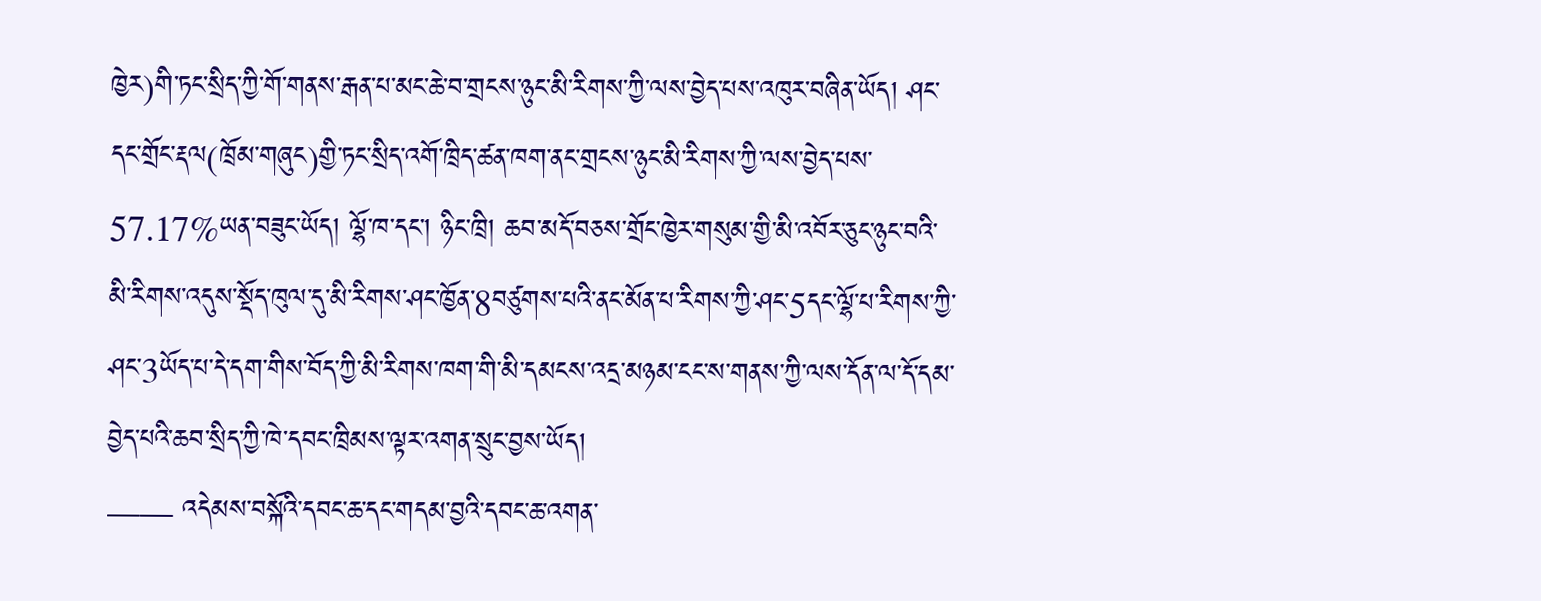ཁྱེར)གི་ཏང་སྲིད་ཀྱི་གོ་གནས་རྒན་པ་མང་ཆེ་བ་གྲངས་ཉུང་མི་རིགས་ཀྱི་ལས་བྱེད་པས་འཁུར་བཞིན་ཡོད། ཤང་དང་གྲོང་རྡལ(ཁྲོམ་གཞུང)གྱི་ཏང་སྲིད་འགོ་ཁྲིད་ཚན་ཁག་ནང་གྲངས་ཉུང་མི་རིགས་ཀྱི་ལས་བྱེད་པས་57.17%ཡན་བཟུང་ཡོད། ལྷོ་ཁ་དང་། ཉིང་ཁྲི། ཆབ་མདོ་བཅས་གྲོང་ཁྱེར་གསུམ་གྱི་མི་འབོར་ཅུང་ཉུང་བའི་མི་རིགས་འདུས་སྡོད་ཁུལ་དུ་མི་རིགས་ཤང་ཁྱོན་8བཙུགས་པའི་ནང་མོན་པ་རིགས་ཀྱི་ཤང་5དང་ལྷོ་པ་རིགས་ཀྱི་ཤང་3ཡོད་པ་དེ་དག་གིས་བོད་ཀྱི་མི་རིགས་ཁག་གི་མི་དམངས་འདྲ་མཉམ་ངང་ས་གནས་ཀྱི་ལས་དོན་ལ་དོ་དམ་བྱེད་པའི་ཆབ་སྲིད་ཀྱི་ཁེ་དབང་ཁྲིམས་ལྟར་འགན་སྲུང་བྱས་ཡོད།
—— འདེམས་བསྐོའི་དབང་ཆ་དང་གདམ་བྱའི་དབང་ཆ་འགན་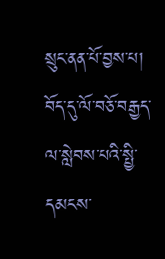སྲུང་ནན་པོ་བྱས་པ།
བོད་དུ་ལོ་བཅོ་བརྒྱད་ལ་སླེབས་པའི་སྤྱི་དམངས་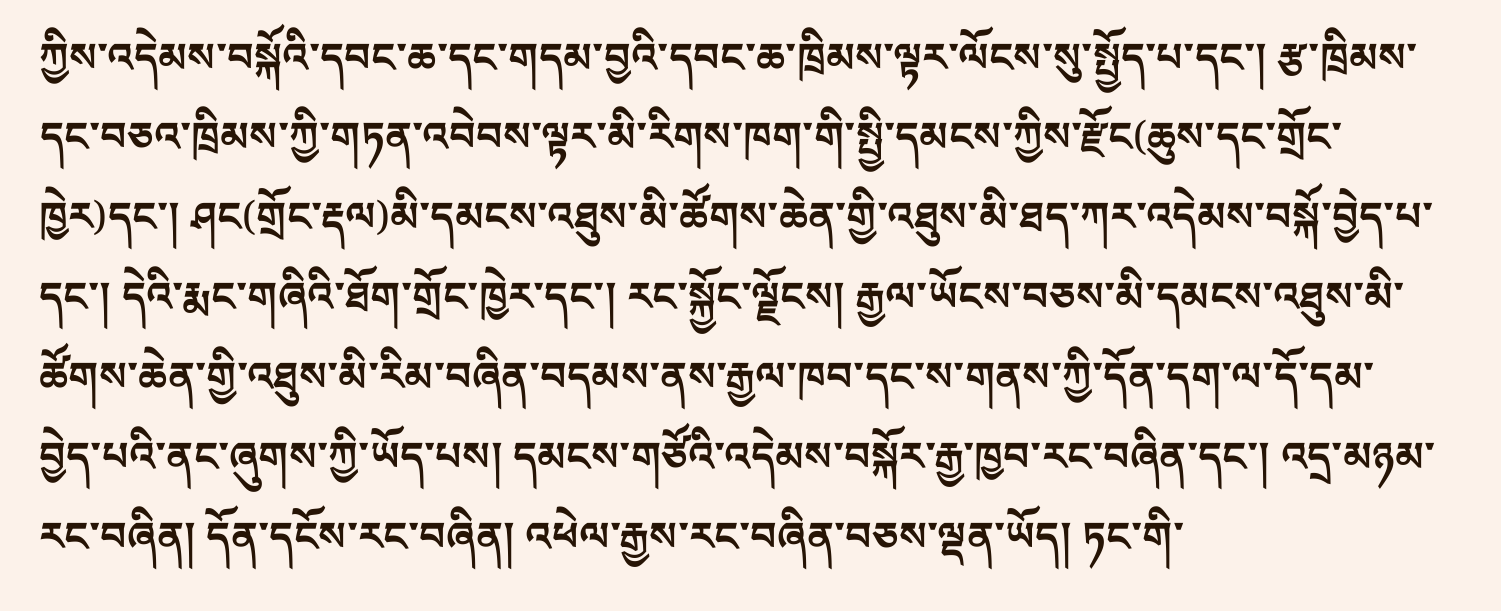ཀྱིས་འདེམས་བསྐོའི་དབང་ཆ་དང་གདམ་བྱའི་དབང་ཆ་ཁྲིམས་ལྟར་ལོངས་སུ་སྤྱོད་པ་དང་། རྩ་ཁྲིམས་དང་བཅའ་ཁྲིམས་ཀྱི་གཏན་འབེབས་ལྟར་མི་རིགས་ཁག་གི་སྤྱི་དམངས་ཀྱིས་རྫོང(ཆུས་དང་གྲོང་ཁྱེར)དང་། ཤང(གྲོང་རྡལ)མི་དམངས་འཐུས་མི་ཚོགས་ཆེན་གྱི་འཐུས་མི་ཐད་ཀར་འདེམས་བསྐོ་བྱེད་པ་དང་། དེའི་རྨང་གཞིའི་ཐོག་གྲོང་ཁྱེར་དང་། རང་སྐྱོང་ལྗོངས། རྒྱལ་ཡོངས་བཅས་མི་དམངས་འཐུས་མི་ཚོགས་ཆེན་གྱི་འཐུས་མི་རིམ་བཞིན་བདམས་ནས་རྒྱལ་ཁབ་དང་ས་གནས་ཀྱི་དོན་དག་ལ་དོ་དམ་བྱེད་པའི་ནང་ཞུགས་ཀྱི་ཡོད་པས། དམངས་གཙོའི་འདེམས་བསྐོར་རྒྱ་ཁྱབ་རང་བཞིན་དང་། འདྲ་མཉམ་རང་བཞིན། དོན་དངོས་རང་བཞིན། འཕེལ་རྒྱས་རང་བཞིན་བཅས་ལྡན་ཡོད། ཏང་གི་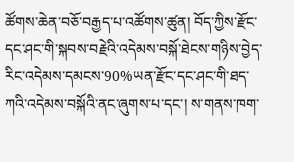ཚོགས་ཆེན་བཅོ་བརྒྱད་པ་འཚོགས་ཚུན། བོད་ཀྱིས་རྫོང་དང་ཤང་གི་སྐབས་བརྗེའི་འདེམས་བསྐོ་ཐེངས་གཉིས་བྱེད་རིང་འདེམས་དམངས་90%ཡན་རྫོང་དང་ཤང་གི་ཐད་ཀའི་འདེམས་བསྐོའི་ནང་ཞུགས་པ་དང་། ས་གནས་ཁག་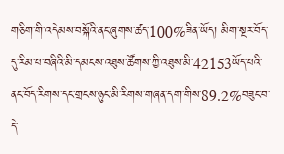གཅིག་གི་འདེམས་བསྐོའི་ནང་ཞུགས་ཚད་100%ཟིན་ཡོད། མིག་སྔར་བོད་དུ་རིམ་པ་བཞིའི་མི་དམངས་འཐུས་ཚོགས་ཀྱི་འཐུས་མི་42153ཡོད་པའི་ནང་བོད་རིགས་དང་གྲངས་ཉུང་མི་རིགས་གཞན་དག་གིས་89.2%བཟུང་བ་དེ་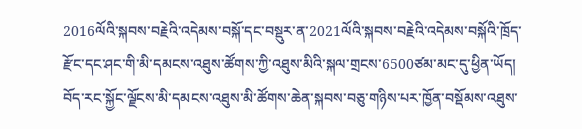2016ལོའི་སྐབས་བརྗེའི་འདེམས་བསྐོ་དང་བསྡུར་ན་2021ལོའི་སྐབས་བརྗེའི་འདེམས་བསྐོའི་ཁྲོད་རྫོང་དང་ཤང་གི་མི་དམངས་འཐུས་ཚོགས་ཀྱི་འཐུས་མིའི་སྐལ་གྲངས་6500ཙམ་མང་དུ་ཕྱིན་ཡོད། བོད་རང་སྐྱོང་ལྗོངས་མི་དམངས་འཐུས་མི་ཚོགས་ཆེན་སྐབས་བཅུ་གཉིས་པར་ཁྱོན་བསྡོམས་འཐུས་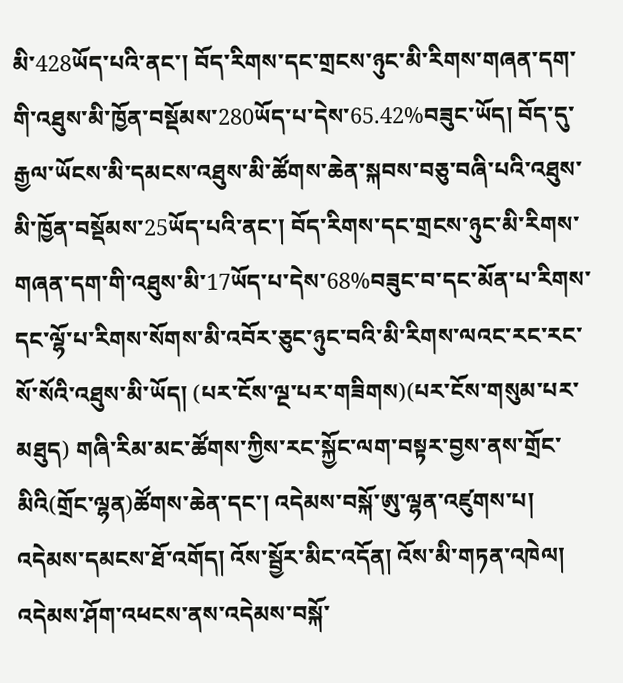མི་428ཡོད་པའི་ནང་། བོད་རིགས་དང་གྲངས་ཉུང་མི་རིགས་གཞན་དག་གི་འཐུས་མི་ཁྱོན་བསྡོམས་280ཡོད་པ་དེས་65.42%བཟུང་ཡོད། བོད་དུ་རྒྱལ་ཡོངས་མི་དམངས་འཐུས་མི་ཚོགས་ཆེན་སྐབས་བཅུ་བཞི་པའི་འཐུས་མི་ཁྱོན་བསྡོམས་25ཡོད་པའི་ནང་། བོད་རིགས་དང་གྲངས་ཉུང་མི་རིགས་གཞན་དག་གི་འཐུས་མི་17ཡོད་པ་དེས་68%བཟུང་བ་དང་མོན་པ་རིགས་དང་ལྷོ་པ་རིགས་སོགས་མི་འབོར་ཅུང་ཉུང་བའི་མི་རིགས་ལའང་རང་རང་སོ་སོའི་འཐུས་མི་ཡོད། (པར་ངོས་ལྔ་པར་གཟིགས)(པར་ངོས་གསུམ་པར་མཐུད) གཞི་རིམ་མང་ཚོགས་ཀྱིས་རང་སྐྱོང་ལག་བསྟར་བྱས་ནས་གྲོང་མིའི(གྲོང་ལྷན)ཚོགས་ཆེན་དང་། འདེམས་བསྐོ་ཨུ་ལྷན་འཛུགས་པ། འདེམས་དམངས་ཐོ་འགོད། འོས་སྦྱོར་མིང་འདོན། འོས་མི་གཏན་འཁེལ། འདེམས་ཤོག་འཕངས་ནས་འདེམས་བསྐོ་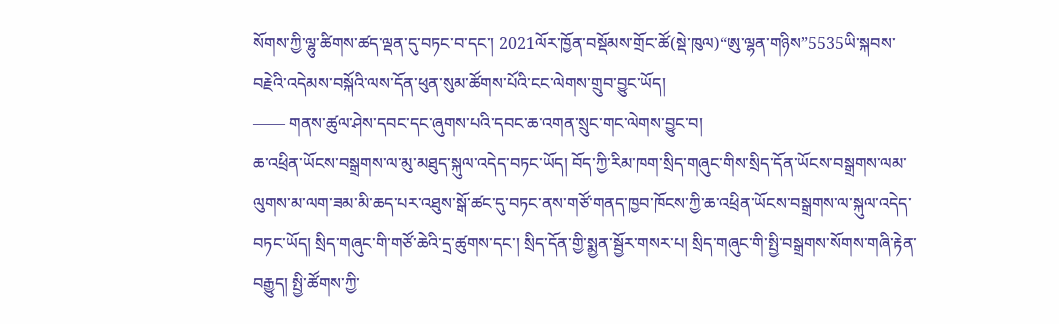སོགས་ཀྱི་ལྷུ་ཚིགས་ཚད་ལྡན་དུ་བཏང་བ་དང་། 2021ལོར་ཁྱོན་བསྡོམས་གྲོང་ཚོ(སྡེ་ཁུལ)“ཨུ་ལྷན་གཉིས”5535ཡི་སྐབས་བརྗེའི་འདེམས་བསྐོའི་ལས་དོན་ཕུན་སུམ་ཚོགས་པོའི་ངང་ལེགས་གྲུབ་བྱུང་ཡོད།
—— གནས་ཚུལ་ཤེས་དབང་དང་ཞུགས་པའི་དབང་ཆ་འགན་སྲུང་གང་ལེགས་བྱུང་བ།
ཆ་འཕྲིན་ཡོངས་བསྒྲགས་ལ་མུ་མཐུད་སྐུལ་འདེད་བཏང་ཡོད། བོད་ཀྱི་རིམ་ཁག་སྲིད་གཞུང་གིས་སྲིད་དོན་ཡོངས་བསྒྲགས་ལམ་ལུགས་མ་ལག་ཟམ་མི་ཆད་པར་འཐུས་སྒོ་ཚང་དུ་བཏང་ནས་གཙོ་གནད་ཁྱབ་ཁོངས་ཀྱི་ཆ་འཕྲིན་ཡོངས་བསྒྲགས་ལ་སྐུལ་འདེད་བཏང་ཡོད། སྲིད་གཞུང་གི་གཙོ་ཆེའི་དྲ་ཚུགས་དང་། སྲིད་དོན་གྱི་སྨྱན་སྦྱོར་གསར་པ། སྲིད་གཞུང་གི་སྤྱི་བསྒྲགས་སོགས་གཞི་རྟེན་བརྒྱུད། སྤྱི་ཚོགས་ཀྱི་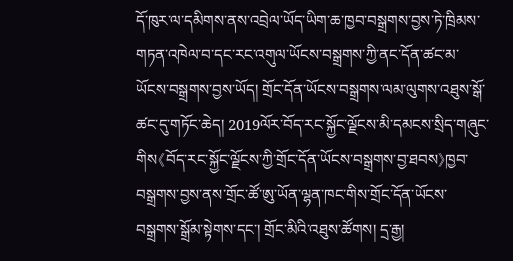དོ་ཁུར་ལ་དམིགས་ནས་འབྲེལ་ཡོད་ཡིག་ཆ་ཁྱབ་བསྒྲགས་བྱས་ཏེ་ཁྲིམས་གཏན་འཁེལ་བ་དང་རང་འགུལ་ཡོངས་བསྒྲགས་ཀྱི་ནང་དོན་ཚང་མ་ཡོངས་བསྒྲགས་བྱས་ཡོད། གྲོང་དོན་ཡོངས་བསྒྲགས་ལམ་ལུགས་འཐུས་སྒོ་ཚང་དུ་གཏོང་ཆེད། 2019ལོར་བོད་རང་སྐྱོང་ལྗོངས་མི་དམངས་སྲིད་གཞུང་གིས《བོད་རང་སྐྱོང་ལྗོངས་ཀྱི་གྲོང་དོན་ཡོངས་བསྒྲགས་བྱ་ཐབས》ཁྱབ་བསྒྲགས་བྱས་ནས་གྲོང་ཚོ་ཨུ་ཡོན་ལྷན་ཁང་གིས་གྲོང་དོན་ཡོངས་བསྒྲགས་སྒྲོམ་སྟེགས་དང་། གྲོང་མིའི་འཐུས་ཚོགས། དྲ་རྒྱ།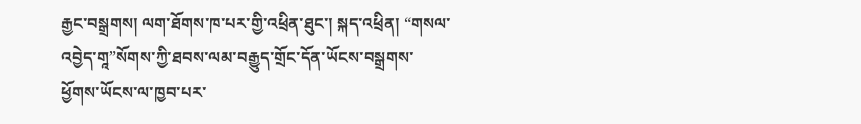རྒྱང་བསྒྲགས། ལག་ཐོགས་ཁ་པར་གྱི་འཕྲིན་ཐུང་། སྐད་འཕྲིན། “གསལ་འབྱེད་གཱ”སོགས་ཀྱི་ཐབས་ལམ་བརྒྱུད་གྲོང་དོན་ཡོངས་བསྒྲགས་ཕྱོགས་ཡོངས་ལ་ཁྱབ་པར་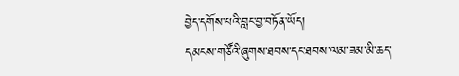བྱེད་དགོས་པའི་བླང་བྱ་བཏོན་ཡོད།
དམངས་གཙོའི་ཞུགས་ཐབས་དང་ཐབས་ལམ་ཟམ་མི་ཆད་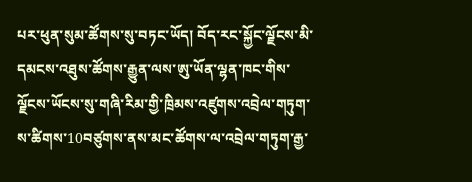པར་ཕུན་སུམ་ཚོགས་སུ་བཏང་ཡོད། བོད་རང་སྐྱོང་ལྗོངས་མི་དམངས་འཐུས་ཚོགས་རྒྱུན་ལས་ཨུ་ཡོན་ལྷན་ཁང་གིས་ལྗོངས་ཡོངས་སུ་གཞི་རིམ་གྱི་ཁྲིམས་འཛུགས་འབྲེལ་གཏུག་ས་ཚིགས་10བཙུགས་ནས་མང་ཚོགས་ལ་འབྲེལ་གཏུག་རྒྱ་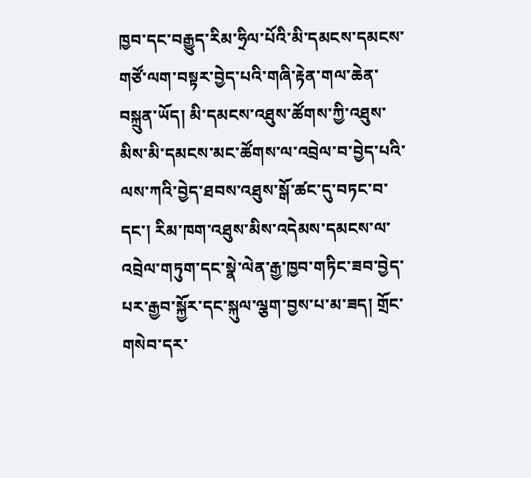ཁྱབ་དང་བརྒྱུད་རིམ་ཧྲིལ་པོའི་མི་དམངས་དམངས་གཙོ་ལག་བསྟར་བྱེད་པའི་གཞི་རྟེན་གལ་ཆེན་བསྐྲུན་ཡོད། མི་དམངས་འཐུས་ཚོགས་ཀྱི་འཐུས་མིས་མི་དམངས་མང་ཚོགས་ལ་འབྲེལ་བ་བྱེད་པའི་ལས་ཀའི་བྱེད་ཐབས་འཐུས་སྒོ་ཚང་དུ་བཏང་བ་དང་། རིམ་ཁག་འཐུས་མིས་འདེམས་དམངས་ལ་འབྲེལ་གཏུག་དང་སྣེ་ལེན་རྒྱ་ཁྱབ་གཏིང་ཟབ་བྱེད་པར་རྒྱབ་སྐྱོར་དང་སྐུལ་ལྕག་བྱས་པ་མ་ཟད། གྲོང་གསེབ་དར་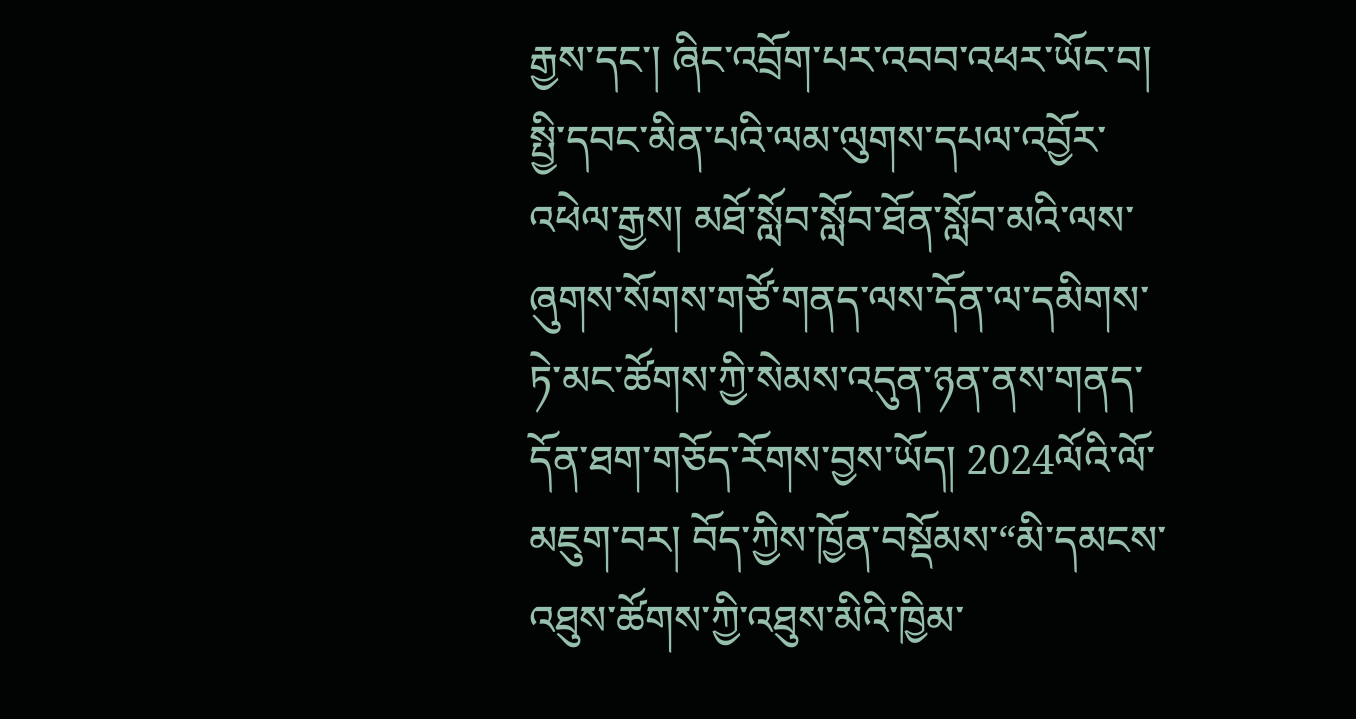རྒྱས་དང་། ཞིང་འབྲོག་པར་འབབ་འཕར་ཡོང་བ། སྤྱི་དབང་མིན་པའི་ལམ་ལུགས་དཔལ་འབྱོར་འཕེལ་རྒྱས། མཐོ་སློབ་སློབ་ཐོན་སློབ་མའི་ལས་ཞུགས་སོགས་གཙོ་གནད་ལས་དོན་ལ་དམིགས་ཏེ་མང་ཚོགས་ཀྱི་སེམས་འདུན་ཉན་ནས་གནད་དོན་ཐག་གཅོད་རོགས་བྱས་ཡོད། 2024ལོའི་ལོ་མཇུག་བར། བོད་ཀྱིས་ཁྱོན་བསྡོམས་“མི་དམངས་འཐུས་ཚོགས་ཀྱི་འཐུས་མིའི་ཁྱིམ་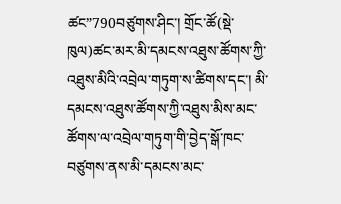ཚང”790བཙུགས་ཤིང་། གྲོང་ཚོ(སྡེ་ཁུལ)ཚང་མར་མི་དམངས་འཐུས་ཚོགས་ཀྱི་འཐུས་མིའི་འབྲེལ་གཏུག་ས་ཚིགས་དང་། མི་དམངས་འཐུས་ཚོགས་ཀྱི་འཐུས་མིས་མང་ཚོགས་ལ་འབྲེལ་གཏུག་གི་བྱེད་སྒོ་ཁང་བཙུགས་ནས་མི་དམངས་མང་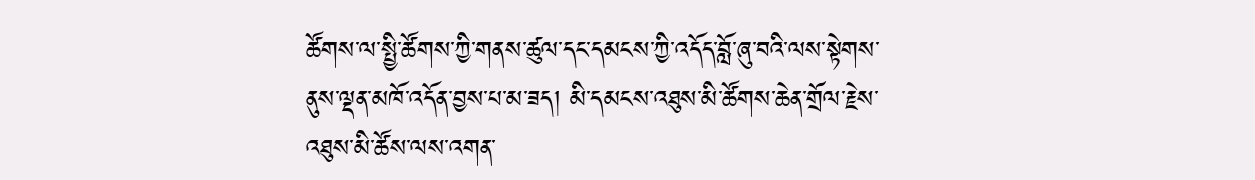ཚོགས་ལ་སྤྱི་ཚོགས་ཀྱི་གནས་ཚུལ་དང་དམངས་ཀྱི་འདོད་བློ་ཞུ་བའི་ལས་སྟེགས་ནུས་ལྡན་མཁོ་འདོན་བྱས་པ་མ་ཟད། མི་དམངས་འཐུས་མི་ཚོགས་ཆེན་གྲོལ་རྗེས་འཐུས་མི་ཚོས་ལས་འགན་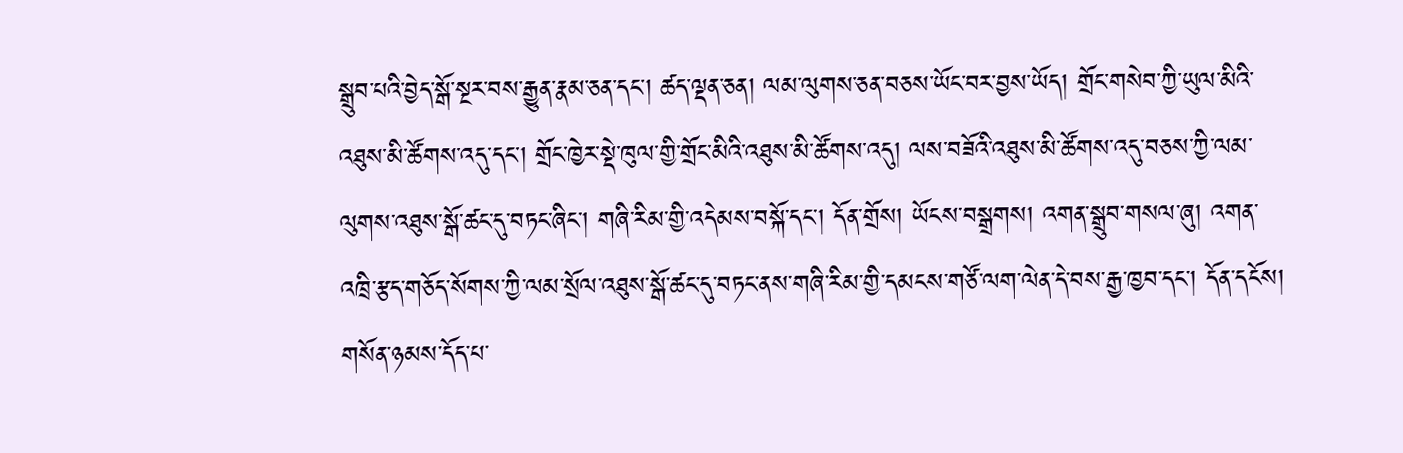སྒྲུབ་པའི་བྱེད་སྒོ་སྔར་བས་རྒྱུན་རྣམ་ཅན་དང་། ཚད་ལྡན་ཅན། ལམ་ལུགས་ཅན་བཅས་ཡོང་བར་བྱས་ཡོད། གྲོང་གསེབ་ཀྱི་ཡུལ་མིའི་འཐུས་མི་ཚོགས་འདུ་དང་། གྲོང་ཁྱེར་སྡེ་ཁུལ་གྱི་གྲོང་མིའི་འཐུས་མི་ཚོགས་འདུ། ལས་བཟོའི་འཐུས་མི་ཚོགས་འདུ་བཅས་ཀྱི་ལམ་ལུགས་འཐུས་སྒོ་ཚང་དུ་བཏང་ཞིང་། གཞི་རིམ་གྱི་འདེམས་བསྐོ་དང་། དོན་གྲོས། ཡོངས་བསྒྲགས། འགན་སྒྲུབ་གསལ་ཞུ། འགན་འཁྲི་རྩད་གཅོད་སོགས་ཀྱི་ལམ་སྲོལ་འཐུས་སྒོ་ཚང་དུ་བཏང་ནས་གཞི་རིམ་གྱི་དམངས་གཙོ་ལག་ལེན་དེ་བས་རྒྱ་ཁྱབ་དང་། དོན་དངོས། གསོན་ཉམས་དོད་པ་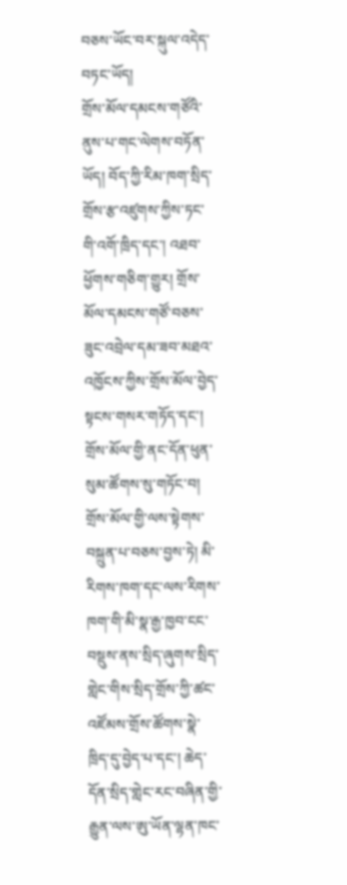བཅས་ཡོང་བར་སྐུལ་འདེད་བཏང་ཡོད།
གྲོས་མོལ་དམངས་གཙོའི་ནུས་པ་གང་ལེགས་བཏོན་ཡོད། བོད་ཀྱི་རིམ་ཁག་སྲིད་གྲོས་རྩ་འཛུགས་ཀྱིས་ཏང་གི་འགོ་ཁྲིད་དང་། འཐབ་ཕྱོགས་གཅིག་གྱུར། གྲོས་མོལ་དམངས་གཙོ་བཅས་ཟུང་འབྲེལ་དམ་ཟབ་མཐའ་འཁྱོངས་ཀྱིས་གྲོས་མོལ་བྱེད་སྟངས་གསར་གཏོད་དང་། གྲོས་མོལ་གྱི་ནང་དོན་ཕུན་སུམ་ཚོགས་སུ་གཏོང་བ། གྲོས་མོལ་གྱི་ལས་སྟེགས་བསྐྲུན་པ་བཅས་བྱས་ཏེ། མི་རིགས་ཁག་དང་ལས་རིགས་ཁག་གི་མི་སྣ་རྒྱ་ཁྱབ་ངང་བསྡུས་ནས་སྲིད་ཞུགས་སྲིད་གླེང་གིས་སྲིད་གྲོས་ཀྱི་ཚང་འཛོམས་གྲོས་ཚོགས་སྣེ་ཁྲིད་དུ་བྱེད་པ་དང་། ཆེད་དོན་སྲིད་གླེང་རང་བཞིན་གྱི་རྒྱུན་ལས་ཨུ་ཡོན་ལྷན་ཁང་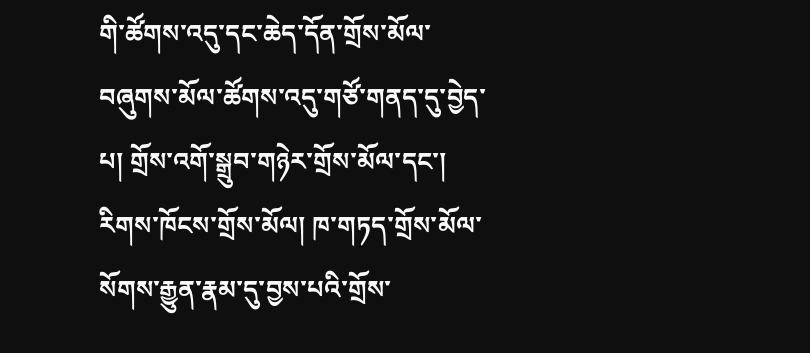གི་ཚོགས་འདུ་དང་ཆེད་དོན་གྲོས་མོལ་བཞུགས་མོལ་ཚོགས་འདུ་གཙོ་གནད་དུ་བྱེད་པ། གྲོས་འགོ་སྒྲུབ་གཉེར་གྲོས་མོལ་དང་། རིགས་ཁོངས་གྲོས་མོལ། ཁ་གཏད་གྲོས་མོལ་སོགས་རྒྱུན་རྣམ་དུ་བྱས་པའི་གྲོས་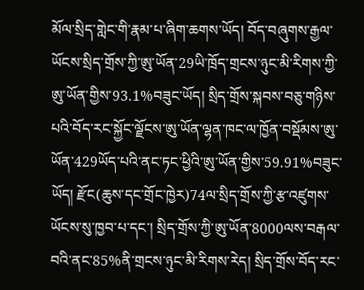མོལ་སྲིད་གླེང་གི་རྣམ་པ་ཞིག་ཆགས་ཡོད། བོད་བཞུགས་རྒྱལ་ཡོངས་སྲིད་གྲོས་ཀྱི་ཨུ་ཡོན་29ཡི་ཁྲོད་གྲངས་ཉུང་མི་རིགས་ཀྱི་ཨུ་ཡོན་གྱིས་93.1%བཟུང་ཡོད། སྲིད་གྲོས་སྐབས་བཅུ་གཉིས་པའི་བོད་རང་སྐྱོང་ལྗོངས་ཨུ་ཡོན་ལྷན་ཁང་ལ་ཁྱོན་བསྡོམས་ཨུ་ཡོན་429ཡོད་པའི་ནང་ཏང་ཕྱིའི་ཨུ་ཡོན་གྱིས་59.91%བཟུང་ཡོད། རྫོང(ཆུས་དང་གྲོང་ཁྱེར)74ལ་སྲིད་གྲོས་ཀྱི་རྩ་འཛུགས་ཡོངས་སུ་ཁྱབ་པ་དང་། སྲིད་གྲོས་ཀྱི་ཨུ་ཡོན་8000ལས་བརྒལ་བའི་ནང་85%ནི་གྲངས་ཉུང་མི་རིགས་རེད། སྲིད་གྲོས་བོད་རང་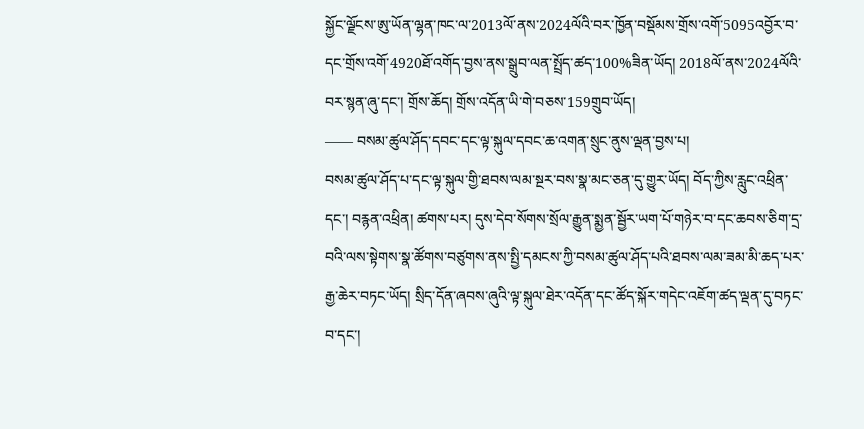སྐྱོང་ལྗོངས་ཨུ་ཡོན་ལྷན་ཁང་ལ་2013ལོ་ནས་2024ལོའི་བར་ཁྱོན་བསྡོམས་གྲོས་འགོ་5095འབྱོར་བ་དང་གྲོས་འགོ་4920ཐོ་འགོད་བྱས་ནས་སྒྲུབ་ལན་སྤྲོད་ཚད་100%ཟིན་ཡོད། 2018ལོ་ནས་2024ལོའི་བར་སྙན་ཞུ་དང་། གྲོས་ཆོད། གྲོས་འདོན་ཡི་གེ་བཅས་159གྲུབ་ཡོད།
—— བསམ་ཚུལ་ཤོད་དབང་དང་ལྟ་སྐུལ་དབང་ཆ་འགན་སྲུང་ནུས་ལྡན་བྱས་པ།
བསམ་ཚུལ་ཤོད་པ་དང་ལྟ་སྐུལ་གྱི་ཐབས་ལམ་སྔར་བས་སྣ་མང་ཅན་དུ་གྱུར་ཡོད། བོད་ཀྱིས་རླུང་འཕྲིན་དང་། བརྙན་འཕྲིན། ཚགས་པར། དུས་དེབ་སོགས་སྲོལ་རྒྱུན་སྨྱན་སྦྱོར་ཡག་པོ་གཉེར་བ་དང་ཆབས་ཅིག་དྲ་བའི་ལས་སྟེགས་སྣ་ཚོགས་བཙུགས་ནས་སྤྱི་དམངས་ཀྱི་བསམ་ཚུལ་ཤོད་པའི་ཐབས་ལམ་ཟམ་མི་ཆད་པར་རྒྱ་ཆེར་བཏང་ཡོད། སྲིད་དོན་ཞབས་ཞུའི་ལྟ་སྐུལ་ཐེར་འདོན་དང་ཚོད་སྐོར་གདེང་འཇོག་ཚད་ལྡན་དུ་བཏང་བ་དང་།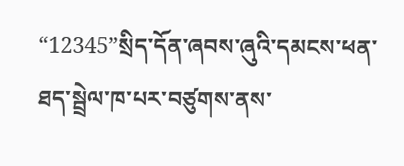“12345”སྲིད་དོན་ཞབས་ཞུའི་དམངས་ཕན་ཐད་སྦྲེལ་ཁ་པར་བཙུགས་ནས་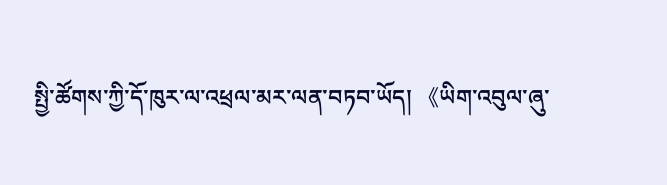སྤྱི་ཚོགས་ཀྱི་དོ་ཁུར་ལ་འཕྲལ་མར་ལན་བཏབ་ཡོད། 《ཡིག་འབུལ་ཞུ་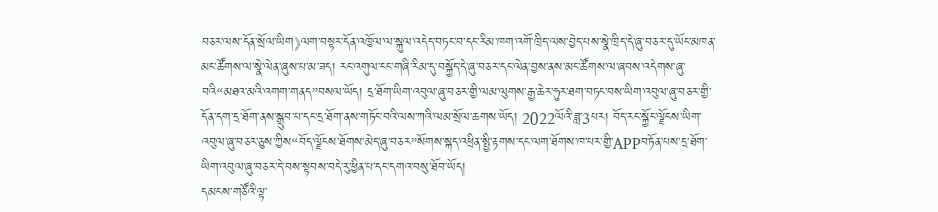བཅར་ལས་དོན་སྲོལ་ཡིག》ལག་བསྟར་དོན་འཁྱོལ་ལ་སྐུལ་འདེད་བཏང་བ་དང་རིམ་ཁག་འགོ་ཁྲིད་ལས་བྱེད་པས་སྣེ་ཁྲིད་དེ་ཞུ་བཅར་དུ་ཡོང་མཁན་མང་ཚོགས་ལ་སྣེ་ལེན་ཞུས་པ་མ་ཟད། རང་འགུལ་ངང་གཞི་རིམ་དུ་བསྐྱོད་དེ་ཞུ་བཅར་དང་ལེན་བྱས་ནས་མང་ཚོགས་ལ་ཞབས་འདེགས་ཞུ་བའི“མཐའ་མའི་འགག་གནད”བསལ་ཡོད། དྲ་ཐོག་ཡིག་འབུལ་ཞུ་བཅར་གྱི་ལམ་ལུགས་རྒྱ་ཆེར་ཧུར་ཐག་བཏང་བས་ཡིག་འབུལ་ཞུ་བཅར་གྱི་དོན་དག་དྲ་ཐོག་ནས་སྒྲུབ་པ་དང་དྲ་ཐོག་ནས་གཏོང་བའི་ལས་ཀའི་ལམ་སྲོལ་ཆགས་ཡོད། 2022ལོའི་ཟླ་3པར། བོད་རང་སྐྱོང་ལྗོངས་ཡིག་འབུལ་ཞུ་བཅར་ཅུས་ཀྱིས“བོད་ལྗོངས་ཐོགས་མེད་ཞུ་བཅར”སོགས་སྐད་འཕྲིན་སྤྱི་རྟགས་དང་ལག་ཐོགས་ཁ་པར་གྱི་APPབཏོན་པས་དྲ་ཐོག་ཡིག་འབུལ་ཞུ་བཅར་དེ་བས་སྟབས་བདེ་རུ་ཕྱིན་པ་དང་དགའ་བསུ་ཐོབ་ཡོད།
དམངས་གཙོའི་ལྟ་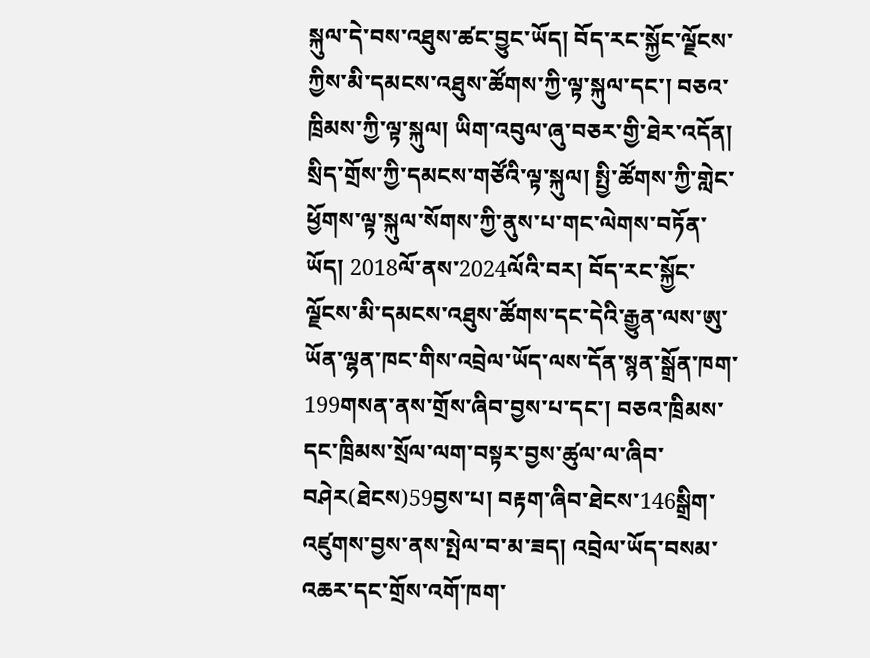སྐུལ་དེ་བས་འཐུས་ཚང་བྱུང་ཡོད། བོད་རང་སྐྱོང་ལྗོངས་ཀྱིས་མི་དམངས་འཐུས་ཚོགས་ཀྱི་ལྟ་སྐུལ་དང་། བཅའ་ཁྲིམས་ཀྱི་ལྟ་སྐུལ། ཡིག་འབུལ་ཞུ་བཅར་གྱི་ཐེར་འདོན། སྲིད་གྲོས་ཀྱི་དམངས་གཙོའི་ལྟ་སྐུལ། སྤྱི་ཚོགས་ཀྱི་གླེང་ཕྱོགས་ལྟ་སྐུལ་སོགས་ཀྱི་ནུས་པ་གང་ལེགས་བཏོན་ཡོད། 2018ལོ་ནས་2024ལོའི་བར། བོད་རང་སྐྱོང་ལྗོངས་མི་དམངས་འཐུས་ཚོགས་དང་དེའི་རྒྱུན་ལས་ཨུ་ཡོན་ལྷན་ཁང་གིས་འབྲེལ་ཡོད་ལས་དོན་སྙན་སྒྲོན་ཁག་199གསན་ནས་གྲོས་ཞིབ་བྱས་པ་དང་། བཅའ་ཁྲིམས་དང་ཁྲིམས་སྲོལ་ལག་བསྟར་བྱས་ཚུལ་ལ་ཞིབ་བཤེར(ཐེངས)59བྱས་པ། བརྟག་ཞིབ་ཐེངས་146སྒྲིག་འཛུགས་བྱས་ནས་སྤེལ་བ་མ་ཟད། འབྲེལ་ཡོད་བསམ་འཆར་དང་གྲོས་འགོ་ཁག་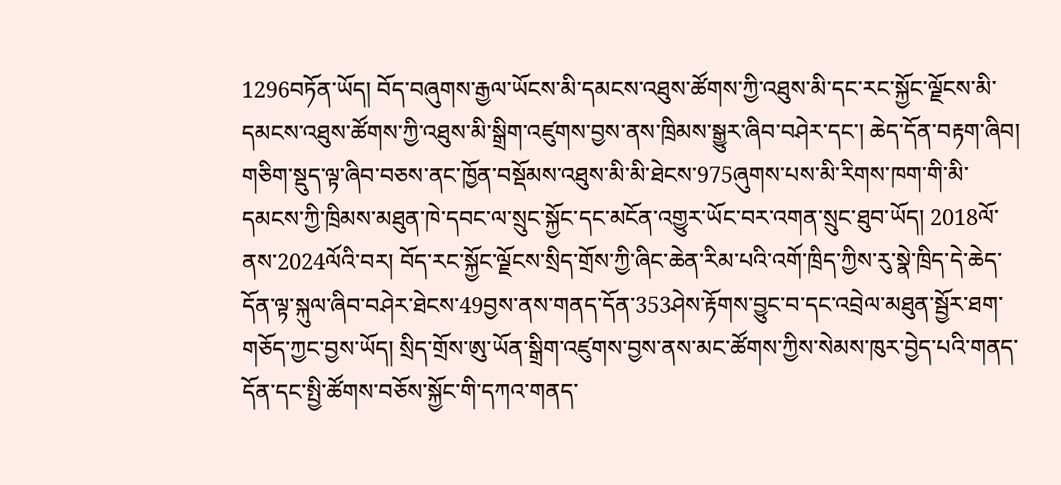1296བཏོན་ཡོད། བོད་བཞུགས་རྒྱལ་ཡོངས་མི་དམངས་འཐུས་ཚོགས་ཀྱི་འཐུས་མི་དང་རང་སྐྱོང་ལྗོངས་མི་དམངས་འཐུས་ཚོགས་ཀྱི་འཐུས་མི་སྒྲིག་འཛུགས་བྱས་ནས་ཁྲིམས་སྒྱུར་ཞིབ་བཤེར་དང་། ཆེད་དོན་བརྟག་ཞིབ། གཅིག་སྡུད་ལྟ་ཞིབ་བཅས་ནང་ཁྱོན་བསྡོམས་འཐུས་མི་མི་ཐེངས་975ཞུགས་པས་མི་རིགས་ཁག་གི་མི་དམངས་ཀྱི་ཁྲིམས་མཐུན་ཁེ་དབང་ལ་སྲུང་སྐྱོང་དང་མངོན་འགྱུར་ཡོང་བར་འགན་སྲུང་ཐུབ་ཡོད། 2018ལོ་ནས་2024ལོའི་བར། བོད་རང་སྐྱོང་ལྗོངས་སྲིད་གྲོས་ཀྱི་ཞིང་ཆེན་རིམ་པའི་འགོ་ཁྲིད་ཀྱིས་རུ་སྣེ་ཁྲིད་དེ་ཆེད་དོན་ལྟ་སྐུལ་ཞིབ་བཤེར་ཐེངས་49བྱས་ནས་གནད་དོན་353ཤེས་རྟོགས་བྱུང་བ་དང་འབྲེལ་མཐུན་སྦྱོར་ཐག་གཅོད་ཀྱང་བྱས་ཡོད། སྲིད་གྲོས་ཨུ་ཡོན་སྒྲིག་འཛུགས་བྱས་ནས་མང་ཚོགས་ཀྱིས་སེམས་ཁུར་བྱེད་པའི་གནད་དོན་དང་སྤྱི་ཚོགས་བཅོས་སྐྱོང་གི་དཀའ་གནད་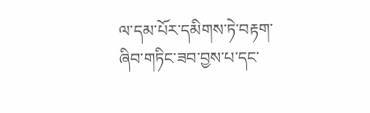ལ་དམ་པོར་དམིགས་ཏེ་བརྟག་ཞིབ་གཏིང་ཟབ་བྱས་པ་དང་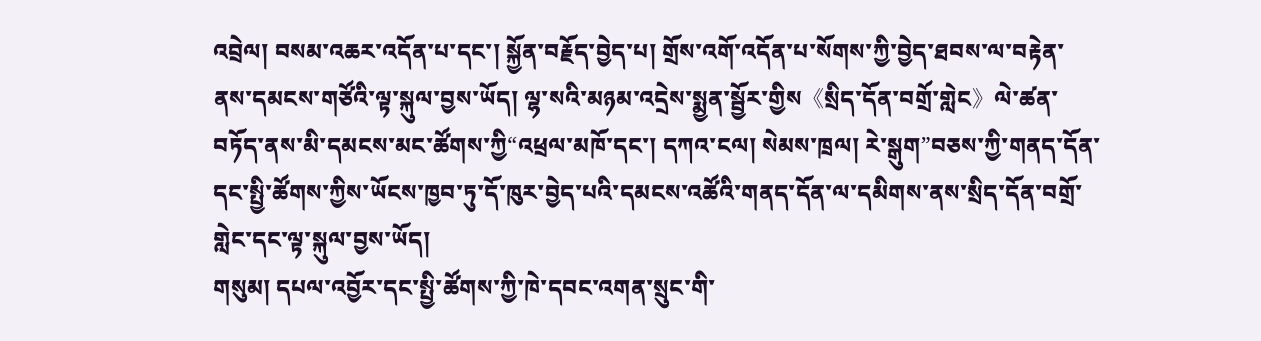འབྲེལ། བསམ་འཆར་འདོན་པ་དང་། སྐྱོན་བརྗོད་བྱེད་པ། གྲོས་འགོ་འདོན་པ་སོགས་ཀྱི་བྱེད་ཐབས་ལ་བརྟེན་ནས་དམངས་གཙོའི་ལྟ་སྐུལ་བྱས་ཡོད། ལྷ་སའི་མཉམ་འདྲེས་སྨྱན་སྦྱོར་གྱིས《སྲིད་དོན་བགྲོ་གླེང》ལེ་ཚན་བཏོད་ནས་མི་དམངས་མང་ཚོགས་ཀྱི“འཕྲལ་མཁོ་དང་། དཀའ་ངལ། སེམས་ཁྲལ། རེ་སྒུག”བཅས་ཀྱི་གནད་དོན་དང་སྤྱི་ཚོགས་ཀྱིས་ཡོངས་ཁྱབ་ཏུ་དོ་ཁུར་བྱེད་པའི་དམངས་འཚོའི་གནད་དོན་ལ་དམིགས་ནས་སྲིད་དོན་བགྲོ་གླེང་དང་ལྟ་སྐུལ་བྱས་ཡོད།
གསུམ། དཔལ་འབྱོར་དང་སྤྱི་ཚོགས་ཀྱི་ཁེ་དབང་འགན་སྲུང་གི་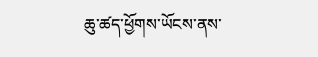ཆུ་ཚད་ཕྱོགས་ཡོངས་ནས་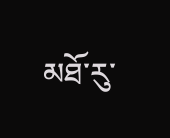མཐོ་རུ་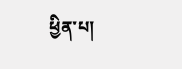ཕྱིན་པ།